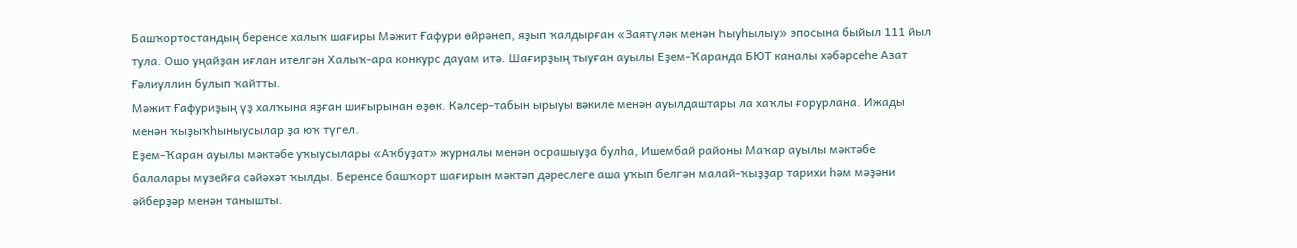Башҡортостандың беренсе халыҡ шағиры Мәжит Ғафури өйрәнеп, яҙып ҡалдырған «Заятүләк менән Һыуһылыу» эпосына быйыл 111 йыл тула. Ошо уңайҙан иғлан ителгән Халыҡ-ара конкурс дауам итә. Шағирҙың тыуған ауылы Еҙем-Ҡаранда БЮТ каналы хәбәрсеһе Азат Ғәлиуллин булып ҡайтты.
Мәжит Ғафуриҙың үҙ халҡына яҙған шиғырынан өҙөк. Кәлсер-табын ырыуы вәкиле менән ауылдаштары ла хаҡлы ғорурлана. Ижады менән ҡыҙыҡһыныусылар ҙа юҡ түгел.
Еҙем-Ҡаран ауылы мәктәбе уҡыусылары «Аҡбуҙат» журналы менән осрашыуҙа булһа, Ишембай районы Маҡар ауылы мәктәбе балалары музейға сәйәхәт ҡылды. Беренсе башҡорт шағирын мәктәп дәреслеге аша уҡып белгән малай-ҡыҙҙар тарихи һәм мәҙәни әйберҙәр менән танышты.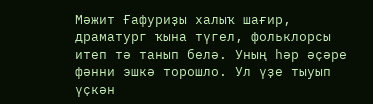Мәжит Ғафуриҙы халыҡ шағир, драматург ҡына түгел, фольклорсы итеп тә танып белә. Уның һәр әҫәре фәнни эшкә торошло. Ул үҙе тыуып үҫкән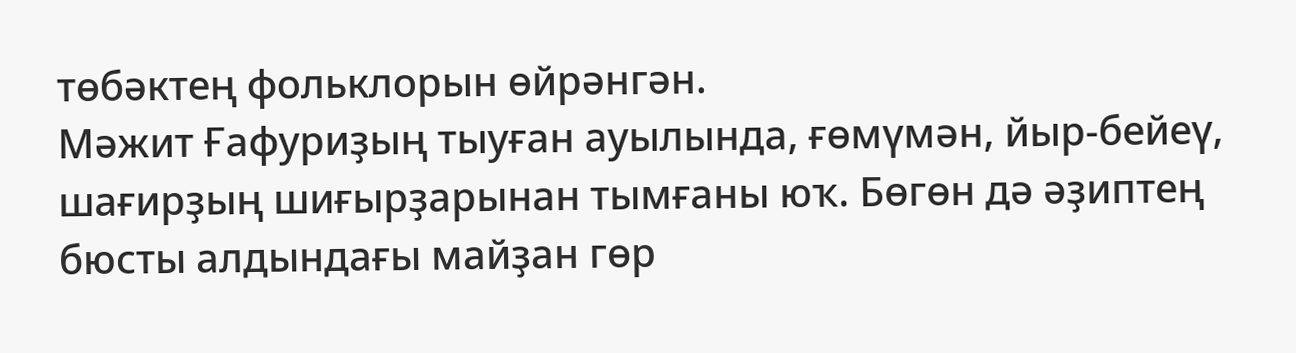төбәктең фольклорын өйрәнгән.
Мәжит Ғафуриҙың тыуған ауылында, ғөмүмән, йыр-бейеү, шағирҙың шиғырҙарынан тымғаны юҡ. Бөгөн дә әҙиптең бюсты алдындағы майҙан гөр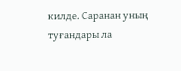килде. Саранан уның туғандары ла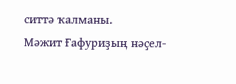ситтә ҡалманы.
Мәжит Ғафуриҙың нәҫел-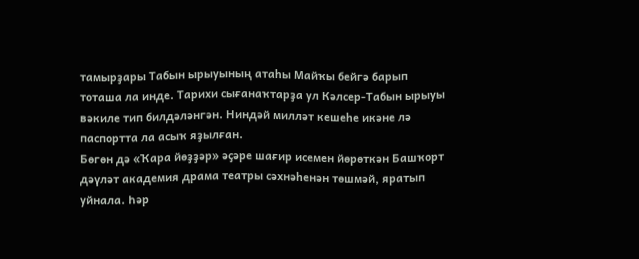тамырҙары Табын ырыуының атаһы Майҡы бейгә барып тоташа ла инде. Тарихи сығанаҡтарҙа ул Кәлсер-Табын ырыуы вәкиле тип билдәләнгән. Ниндәй милләт кешеһе икәне лә паспортта ла асыҡ яҙылған.
Бөгөн дә «Ҡара йөҙҙәр» әҫәре шағир исемен йөрөткән Башҡорт дәүләт академия драма театры сәхнәһенән төшмәй, яратып уйнала. Һәр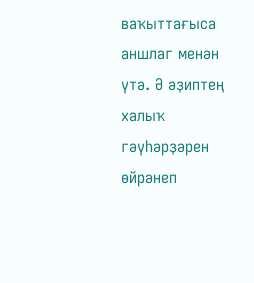ваҡыттағыса аншлаг менән үтә. Ә әҙиптең халыҡ гәүһәрҙәрен өйрәнеп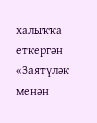халыҡҡа еткергән «Заятүләк менән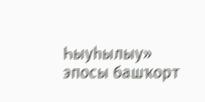Һыуһылыу» эпосы башҡорт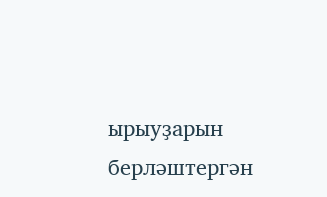ырыуҙарын берләштергән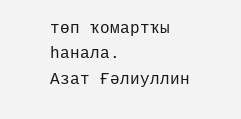төп ҡомартҡы һанала.
Азат Ғәлиуллин